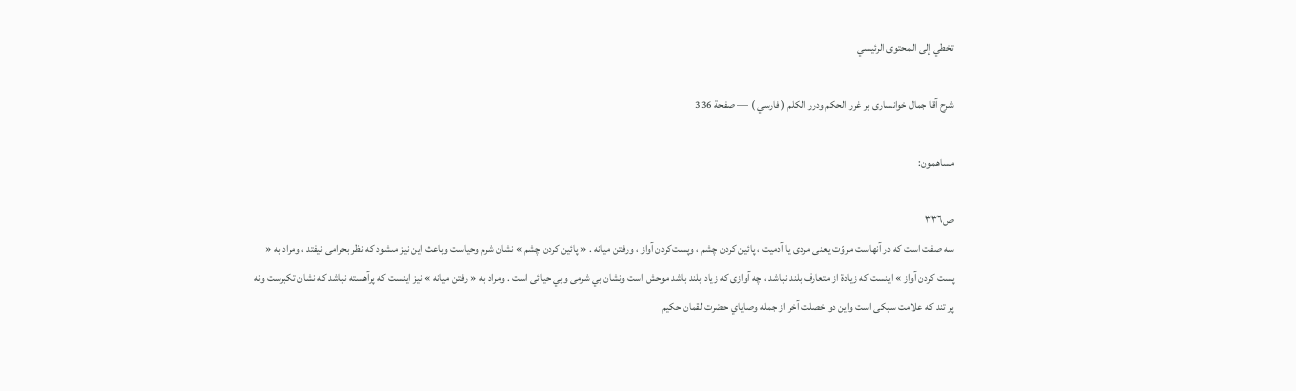تخطي إلى المحتوى الرئيسي

شرح آقا جمال خوانسارى بر غرر الحكم ودرر الكلم ( فارسي ) — صفحة 336

مساهمون:

ص٣٣٦
سه صفت است كه در آنهاست مروّت يعنى مردى يا آدميت ، پائين كردن چشم ، وپست‌كردن آواز ، ورفتن ميانه . « پائين كردن چشم » نشان شرم وحياست وباعث اين نيز مىشود كه نظر بحرامى نيفتد ، ومراد به « پست كردن آواز » اينست كه زيادة از متعارف بلند نباشد ، چه آوازى كه زياد بلند باشد موحش است ونشان بي شرمى وبي حيائى است . ومراد به « رفتن ميانه » نيز اينست كه پرآهسته نباشد كه نشان تكبرست ونه پر تند كه علامت سبكى است واين دو خصلت آخر از جمله وصاياي حضرت لقمان حكيم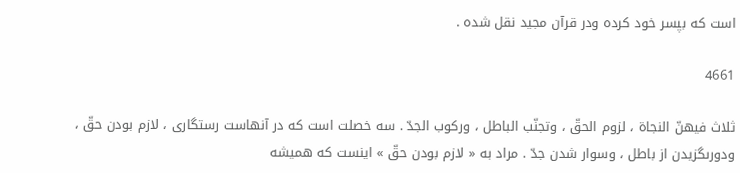است كه بپسر خود كرده ودر قرآن مجيد نقل شده .

4661

ثلاث فيهنّ النجاة ، لزوم الحقّ ، وتجنّب الباطل ، وركوب الجدّ . سه خصلت است كه در آنهاست رستگارى ، لازم بودن حقّ ، ودورىگزيدن از باطل ، وسوار شدن جدّ . مراد به « لازم بودن حقّ » اينست كه هميشه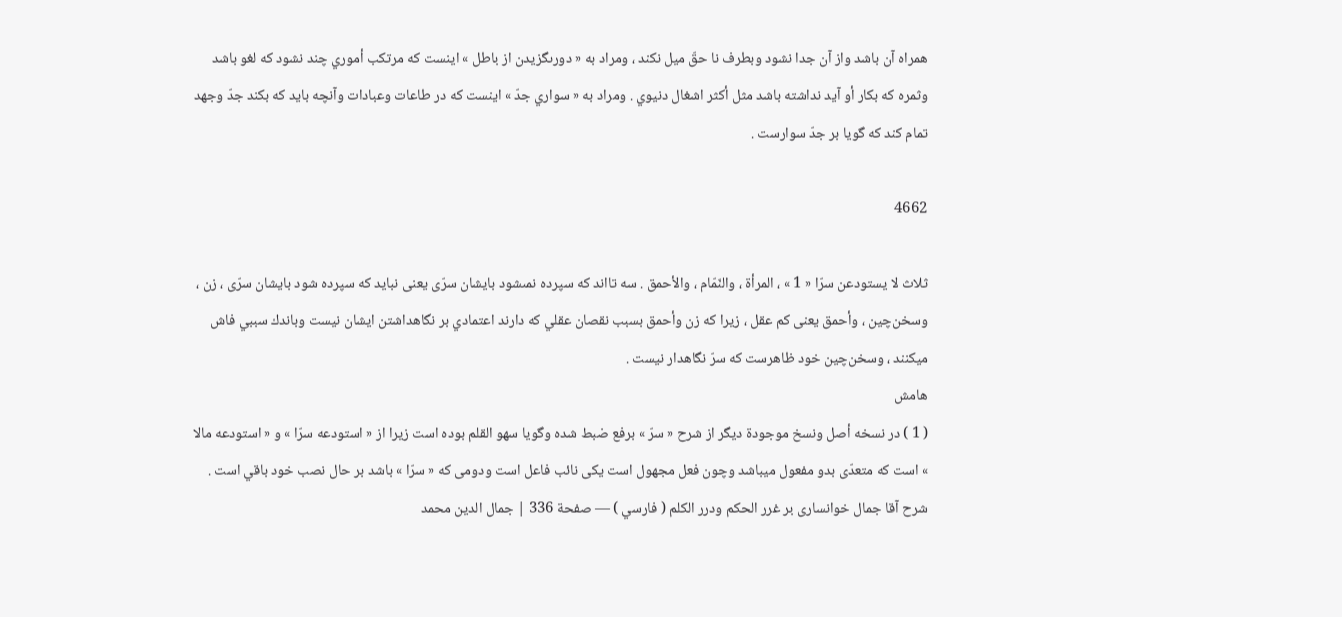همراه آن باشد واز آن جدا نشود وبطرف نا حقّ ميل نكند ، ومراد به « دورىگزيدن از باطل » اينست كه مرتكب أموري چند نشود كه لغو باشد وثمره كه بكار أو آيد نداشته باشد مثل أكثر اشغال دنيوي . ومراد به « سواري جدّ » اينست كه در طاعات وعبادات وآنچه بايد كه بكند جدّ وجهد تمام كند كه گويا بر جدّ سوارست .

4662

ثلاث لا يستودعن سرّا « 1 » ، المرأة ، والنّمّام ، والأحمق . سه تااند كه سپرده نمىشود بايشان سرّى يعنى نبايد كه سپرده شود بايشان سرّى ، زن ، وسخن‌چين ، وأحمق يعنى كم عقل ، زيرا كه زن وأحمق بسبب نقصان عقلي كه دارند اعتمادي بر نگاهداشتن ايشان نيست وباندك سببي فاش ميكنند ، وسخن‌چين خود ظاهرست كه سرّ نگاهدار نيست .
هامش
( 1 ) در نسخه أصل ونسخ موجودة ديگر از شرح « سرّ » برفع ضبط شده وگويا سهو القلم بوده است زيرا از « استودعه سرّا » و « استودعه مالا » است كه متعدّى بدو مفعول ميباشد وچون فعل مجهول است يكى نائب فاعل است ودومى كه « سرّا » باشد بر حال نصب خود باقي است .
شرح آقا جمال خوانسارى بر غرر الحكم ودرر الكلم ( فارسي ) — صفحة 336 | جمال الدين محمد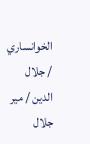الخوانساري / جلال الدين / مير جلال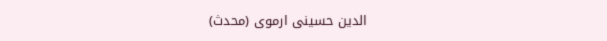الدين حسينى ارموى (محدث)